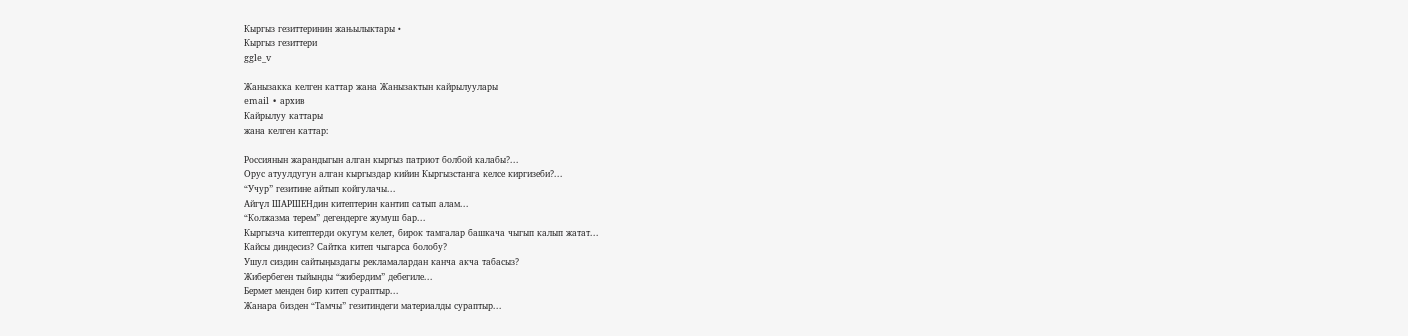Кыргыз гезиттеринин жањылыктары •
Кыргыз гезиттери
ggle_v

Жанызакка келген каттар жана Жанызактын кайрылуулары
email  •  архив
Кайрылуу каттары
жана келген каттар:

Россиянын жарандыгын алган кыргыз патриот болбой калабы?...
Орус атуулдугун алган кыргыздар кийин Кыргызстанга келсе киргизеби?...
“Учур” гезитине айтып койгулачы...
Айгүл ШАРШЕНдин китептерин кантип сатып алам...
“Колжазма терем” дегендерге жумуш бар...
Кыргызча китептерди окугум келет, бирок тамгалар башкача чыгып калып жатат...
Кайсы диндесиз? Сайтка китеп чыгарса болобу?
Ушул сиздин сайтыңыздагы рекламалардан канча акча табасыз?
Жибербеген тыйынды “жибердим” дебегиле...
Бермет менден бир китеп сураптыр...
Жанара бизден “Тамчы” гезитиндеги материалды сураптыр...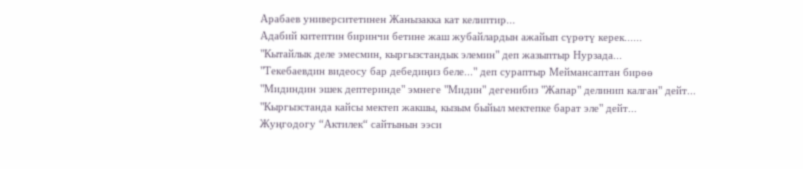Арабаев университетинен Жанызакка кат келиптир...
Адабий китептин биринчи бетине жаш жубайлардын ажайып сүрөтү керек......
"Кытайлык деле эмесмин, кыргызстандык элемин" деп жазыптыр Нурзада...
"Текебаевдин видеосу бар дебедиңиз беле..." деп сураптыр Меймансаптан бирөө
"Мидиндин эшек дептеринде" эмнеге "Мидин" дегенибиз "Жапар" делинип калган" дейт...
"Кыргызстанда кайсы мектеп жакшы, кызым быйыл мектепке барат эле" дейт...
Жуңгодогу “Актилек“ сайтынын ээси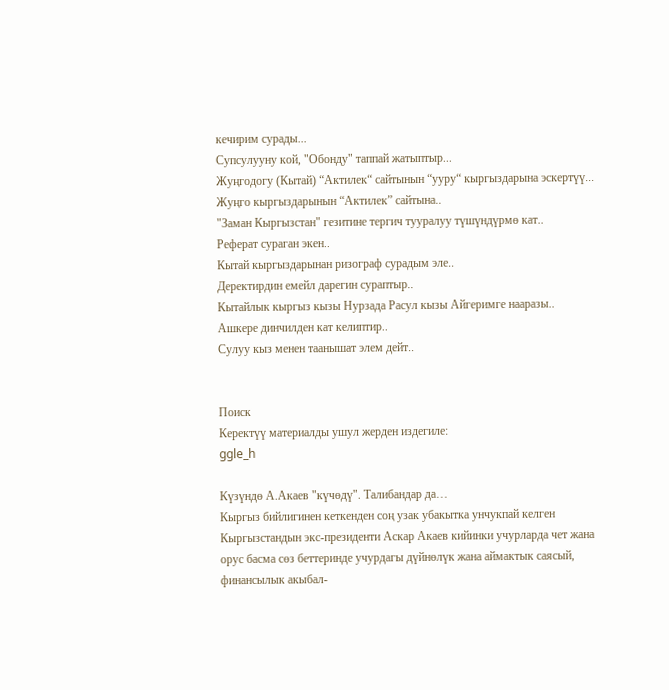кечирим сурады...
Супсулууну кой, "Обонду" таппай жатыптыр...
Жуңгодогу (Кытай) “Актилек“ сайтынын “ууру“ кыргыздарына эскертүү...
Жуңго кыргыздарынын “Актилек” сайтына..
"Заман Кыргызстан" гезитине тергич тууралуу түшүндүрмө кат..
Реферат сураган экен..
Кытай кыргыздарынан ризограф сурадым эле..
Деректирдин емейл дарегин сураптыр..
Кытайлык кыргыз кызы Нурзада Расул кызы Айгеримге нааразы..
Ашкере динчилден кат келиптир..
Сулуу кыз менен таанышат элем дейт..


Поиск
Керектүү материалды ушул жерден издегиле:
ggle_h

Күзүндө А.Акаев "күчөдү". Талибандар да…
Кыргыз бийлигинен кеткенден соң узак убакытка унчукпай келген Кыргызстандын экс-президенти Аскар Акаев кийинки учурларда чет жана орус басма сөз беттеринде учурдагы дүйнөлүк жана аймактык саясый, финансылык акыбал-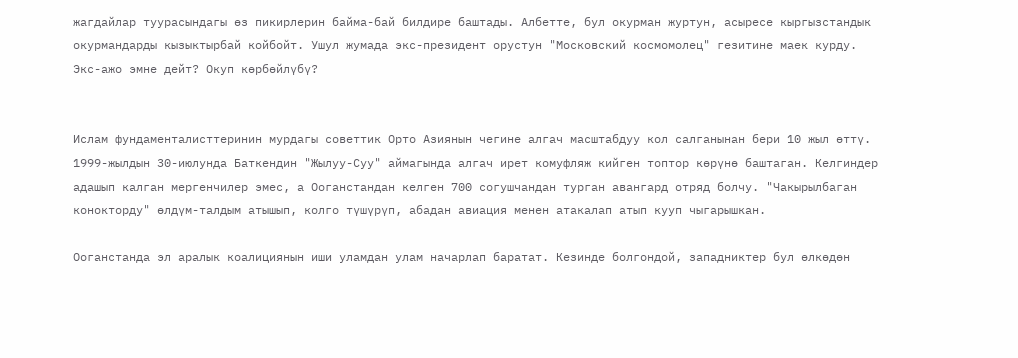жагдайлар туурасындагы өз пикирлерин байма-бай билдире баштады. Албетте, бул окурман журтун, асыресе кыргызстандык окурмандарды кызыктырбай койбойт. Ушул жумада экс-президент орустун "Московский космомолец" гезитине маек курду. Экс-ажо эмне дейт? Окуп көрбөйлүбү?


Ислам фундаменталисттеринин мурдагы советтик Орто Азиянын чегине алгач масштабдуу кол салганынан бери 10 жыл өттү. 1999-жылдын 30-июлунда Баткендин "Жылуу-Суу" аймагында алгач ирет комуфляж кийген топтор көрүнө баштаган. Келгиндер адашып калган мергенчилер эмес, а Ооганстандан келген 700 согушчандан турган авангард отряд болчу. "Чакырылбаган конокторду" өлдүм-талдым атышып, колго түшүрүп, абадан авиация менен атакалап атып кууп чыгарышкан.

Ооганстанда эл аралык коалициянын иши уламдан улам начарлап баратат. Кезинде болгондой, западниктер бул өлкөдөн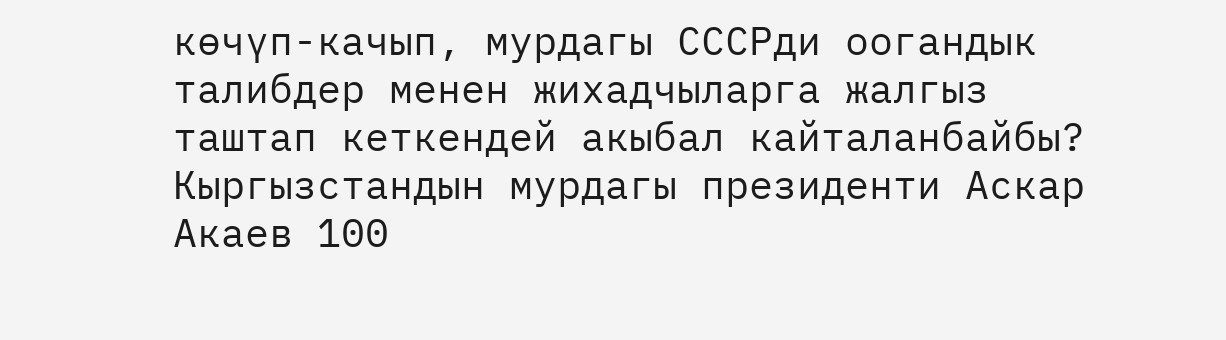көчүп-качып, мурдагы СССРди оогандык талибдер менен жихадчыларга жалгыз таштап кеткендей акыбал кайталанбайбы? Кыргызстандын мурдагы президенти Аскар Акаев 100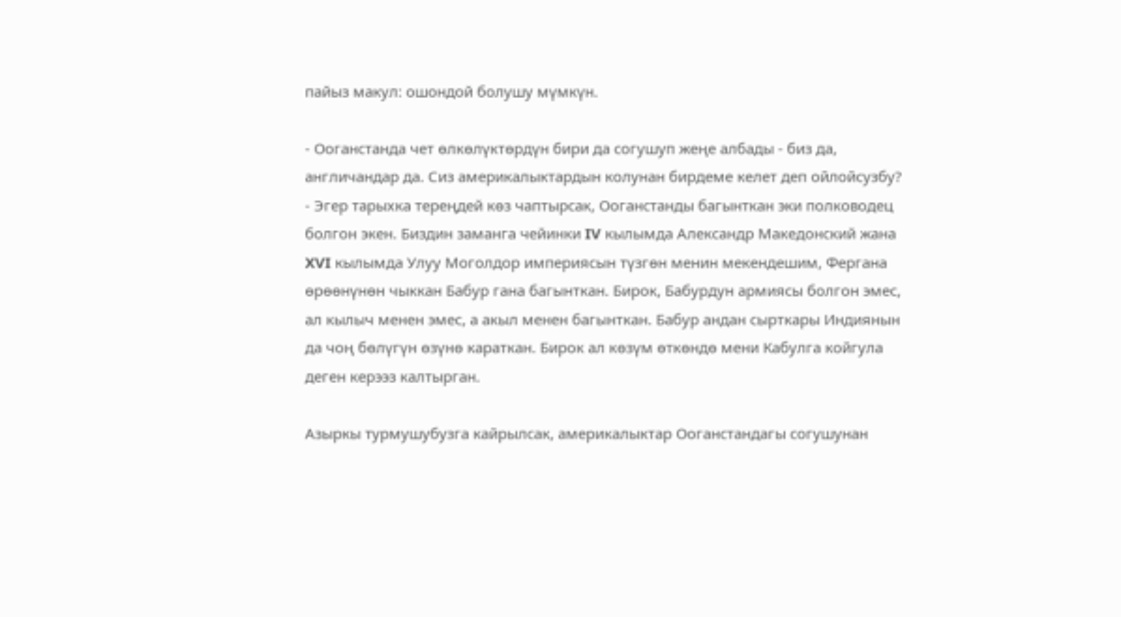пайыз макул: ошондой болушу мүмкүн.

- Ооганстанда чет өлкөлүктөрдүн бири да согушуп жеңе албады - биз да, англичандар да. Сиз америкалыктардын колунан бирдеме келет деп ойлойсузбу?
- Эгер тарыхка тереңдей көз чаптырсак, Ооганстанды багынткан эки полководец болгон экен. Биздин заманга чейинки IV кылымда Александр Македонский жана XVI кылымда Улуу Моголдор империясын түзгөн менин мекендешим, Фергана өрөөнүнөн чыккан Бабур гана багынткан. Бирок, Бабурдун армиясы болгон эмес, ал кылыч менен эмес, а акыл менен багынткан. Бабур андан сырткары Индиянын да чоң бөлүгүн өзүнө караткан. Бирок ал көзүм өткөндө мени Кабулга койгула деген керээз калтырган.

Азыркы турмушубузга кайрылсак, америкалыктар Ооганстандагы согушунан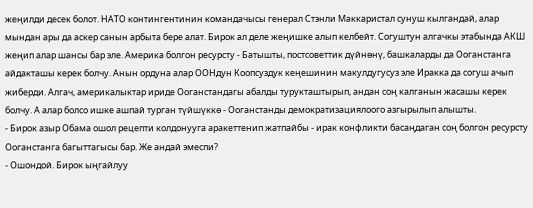жеңилди десек болот. НАТО контингентинин командачысы генерал Стэнли Маккаристал сунуш кылгандай, алар мындан ары да аскер санын арбыта бере алат. Бирок ал деле жеңишке алып келбейт. Согуштун алгачкы этабында АКШ жеңип алар шансы бар эле. Америка болгон ресурсту - Батышты, постсоветтик дүйнөнү, башкаларды да Ооганстанга айдакташы керек болчу. Анын ордуна алар ООНдун Коопсуздук кеңешинин макулдугусуз эле Иракка да согуш ачып жиберди. Алгач, америкалыктар ириде Ооганстандагы абалды турукташтырып, андан соң калганын жасашы керек болчу. А алар болсо ишке ашпай турган түйшүккө - Ооганстанды демократизациялоого азгырылып алышты.
- Бирок азыр Обама ошол рецепти колдонууга аракеттенип жатпайбы - ирак конфликти басаңдаган соң болгон ресурсту Ооганстанга багыттагысы бар. Же андай эмеспи?
- Ошондой. Бирок ыңгайлуу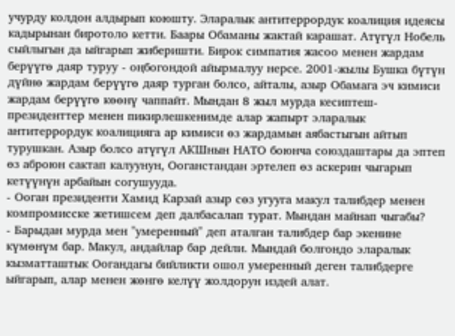учурду колдон алдырып коюшту. Эларалык антитеррордук коалиция идеясы кадырынан биротоло кетти. Баары Обаманы жактай карашат. Атүгүл Нобель сыйлыгын да ыйгарып жиберишти. Бирок симпатия жасоо менен жардам берүүгө даяр туруу - оңбогондой айырмалуу нерсе. 2001-жылы Бушка бүтүн дүйнө жардам берүүгө даяр турган болсо, айталы, азыр Обамага эч кимиси жардам берүүгө көөнү чаппайт. Мындан 8 жыл мурда кесиптеш-президенттер менен пикирлешкенимде алар жапырт эларалык антитеррордук коалицияга ар кимиси өз жардамын аябастыгын айтып турушкан. Азыр болсо атүгүл АКШнын НАТО боюнча союздаштары да эптеп өз аброюн сактап калуунун, Ооганстандан эртелеп өз аскерин чыгарып кетүүнүн арбайын согушууда.
- Ооган президенти Хамид Карзай азыр сөз угууга макул талибдер менен компромисске жетишсем деп далбасалап турат. Мындан майнап чыгабы?
- Барыдан мурда мен "умеренный" деп аталган талибдер бар экенине күмөнүм бар. Макул, андайлар бар дейли. Мындай болгондо эларалык кызматташтык Оогандагы бийликти ошол умеренный деген талибдерге ыйгарып, алар менен жөнгө келүү жолдорун издей алат.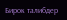Бирок талибдер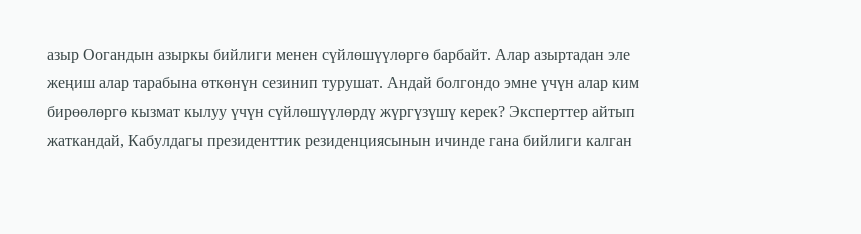азыр Оогандын азыркы бийлиги менен сүйлөшүүлөргө барбайт. Алар азыртадан эле жеңиш алар тарабына өткөнүн сезинип турушат. Андай болгондо эмне үчүн алар ким бирөөлөргө кызмат кылуу үчүн сүйлөшүүлөрдү жүргүзүшү керек? Эксперттер айтып жаткандай, Кабулдагы президенттик резиденциясынын ичинде гана бийлиги калган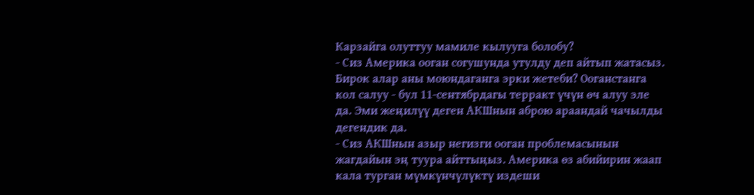Карзайга олуттуу мамиле кылууга болобу?
- Сиз Америка ооган согушунда утулду деп айтып жатасыз. Бирок алар аны моюндаганга эрки жетеби? Ооганстанга кол салуу - бул 11-сентябрдагы терракт үчүн өч алуу эле да. Эми жеңилүү деген АКШнын аброю араандай чачылды дегендик да.
- Сиз АКШнын азыр негизги ооган проблемасынын жагдайын эң туура айттыңыз. Америка өз абийирин жаап кала турган мүмкүнчүлүктү издеши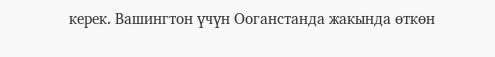керек. Вашингтон үчүн Ооганстанда жакында өткөн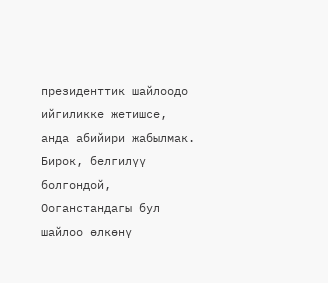президенттик шайлоодо ийгиликке жетишсе, анда абийири жабылмак. Бирок, белгилүү болгондой, Ооганстандагы бул шайлоо өлкөнү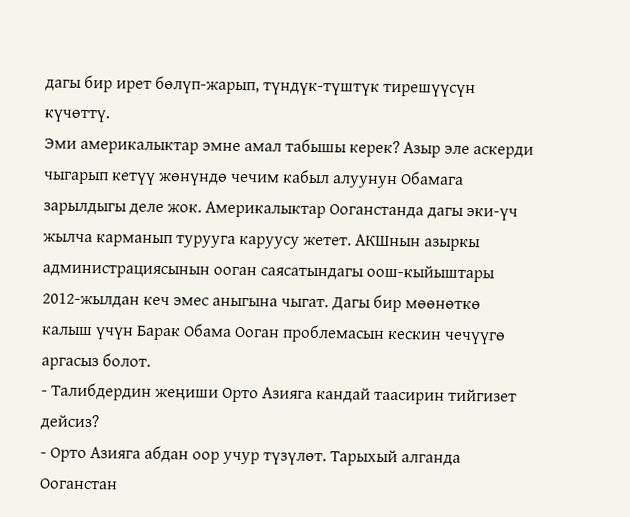дагы бир ирет бөлүп-жарып, түндүк-түштүк тирешүүсүн күчөттү.
Эми америкалыктар эмне амал табышы керек? Азыр эле аскерди чыгарып кетүү жөнүндө чечим кабыл алуунун Обамага зарылдыгы деле жок. Америкалыктар Ооганстанда дагы эки-үч жылча карманып турууга каруусу жетет. АКШнын азыркы администрациясынын ооган саясатындагы оош-кыйыштары 2012-жылдан кеч эмес аныгына чыгат. Дагы бир мөөнөткө калыш үчүн Барак Обама Ооган проблемасын кескин чечүүгө аргасыз болот.
- Талибдердин жеңиши Орто Азияга кандай таасирин тийгизет дейсиз?
- Орто Азияга абдан оор учур түзүлөт. Тарыхый алганда Ооганстан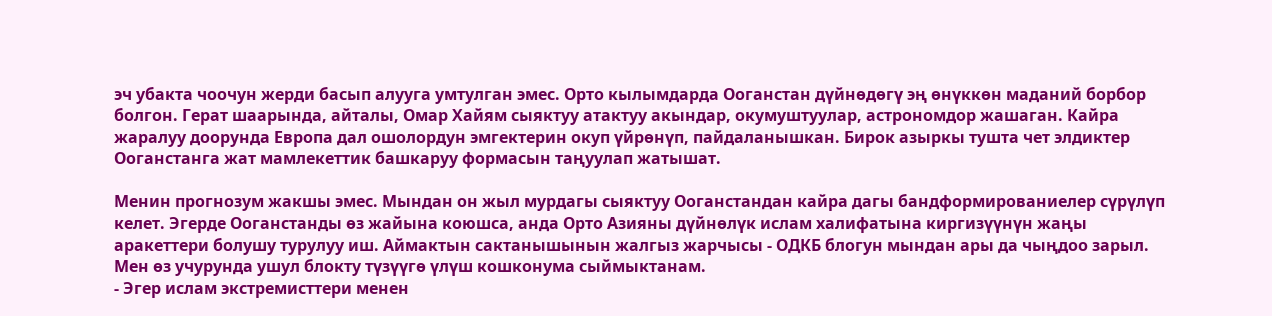эч убакта чоочун жерди басып алууга умтулган эмес. Орто кылымдарда Ооганстан дүйнөдөгү эң өнүккөн маданий борбор болгон. Герат шаарында, айталы, Омар Хайям сыяктуу атактуу акындар, окумуштуулар, астрономдор жашаган. Кайра жаралуу доорунда Европа дал ошолордун эмгектерин окуп үйрөнүп, пайдаланышкан. Бирок азыркы тушта чет элдиктер Ооганстанга жат мамлекеттик башкаруу формасын таңуулап жатышат.

Менин прогнозум жакшы эмес. Мындан он жыл мурдагы сыяктуу Ооганстандан кайра дагы бандформированиелер сүрүлүп келет. Эгерде Ооганстанды өз жайына коюшса, анда Орто Азияны дүйнөлүк ислам халифатына киргизүүнүн жаңы аракеттери болушу турулуу иш. Аймактын сактанышынын жалгыз жарчысы - ОДКБ блогун мындан ары да чыңдоо зарыл. Мен өз учурунда ушул блокту түзүүгө үлүш кошконума сыймыктанам.
- Эгер ислам экстремисттери менен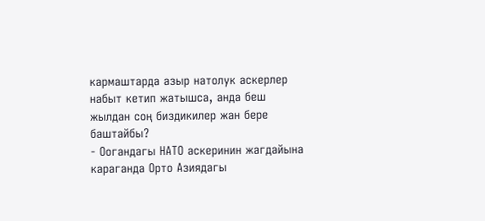кармаштарда азыр натолук аскерлер набыт кетип жатышса, анда беш жылдан соң биздикилер жан бере баштайбы?
- Оогандагы НАТО аскеринин жагдайына караганда Орто Азиядагы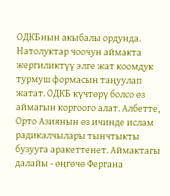ОДКБнын акыбалы ордунда. Натолуктар чоочун аймакта жергиликтүү элге жат коомдук турмуш формасын таңуулап жатат. ОДКБ күчтөрү болсо өз аймагын коргоого алат. Албетте, Орто Азиянын өз ичинде ислам радикалчылары тынчтыкты бузууга аракеттенет. Аймактагы далайы - өңгөчө Фергана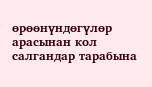өрөөнүндөгүлөр арасынан кол салгандар тарабына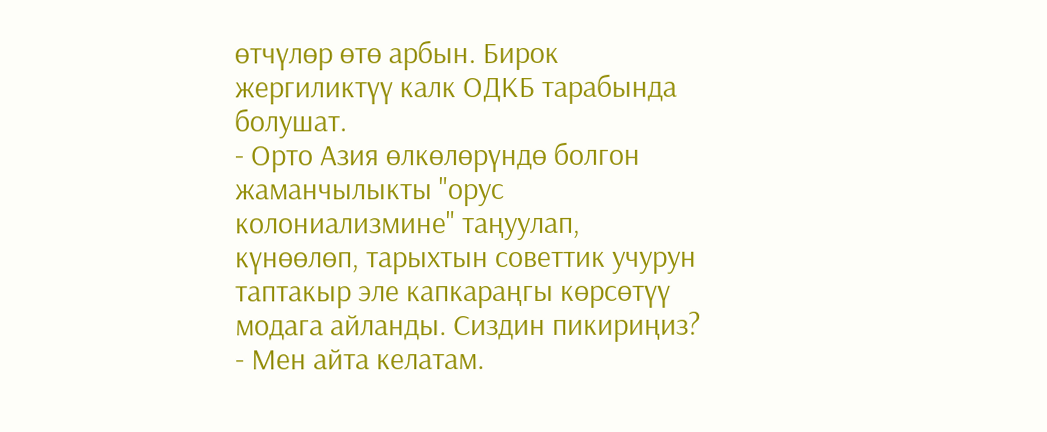өтчүлөр өтө арбын. Бирок жергиликтүү калк ОДКБ тарабында болушат.
- Орто Азия өлкөлөрүндө болгон жаманчылыкты "орус колониализмине" таңуулап, күнөөлөп, тарыхтын советтик учурун таптакыр эле капкараңгы көрсөтүү модага айланды. Сиздин пикириңиз?
- Мен айта келатам.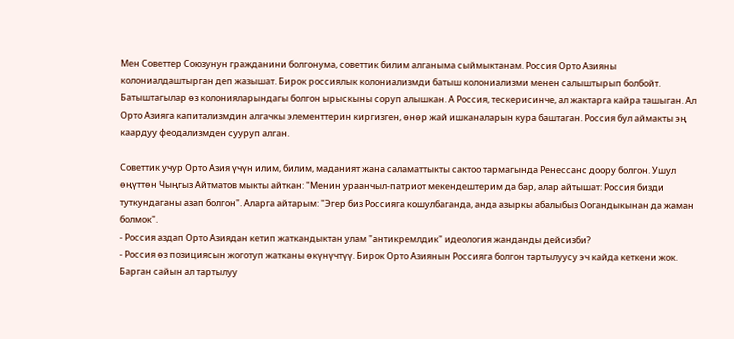Мен Советтер Союзунун гражданини болгонума, советтик билим алганыма сыймыктанам. Россия Орто Азияны колониалдаштырган деп жазышат. Бирок россиялык колониализмди батыш колониализми менен салыштырып болбойт. Батыштагылар өз колонияларындагы болгон ырыскыны соруп алышкан. А Россия, тескерисинче, ал жактарга кайра ташыган. Ал Орто Азияга капитализмдин алгачкы элементтерин киргизген, өнөр жай ишканаларын кура баштаган. Россия бул аймакты эң каардуу феодализмден сууруп алган.

Советтик учур Орто Азия үчүн илим, билим, маданият жана саламаттыкты сактоо тармагында Ренессанс доору болгон. Ушул өңүттөн Чыңгыз Айтматов мыкты айткан: "Менин ураанчыл-патриот мекендештерим да бар, алар айтышат: Россия бизди туткундаганы азап болгон". Аларга айтарым: "Эгер биз Россияга кошулбаганда, анда азыркы абалыбыз Оогандыкынан да жаман болмок".
- Россия аздап Орто Азиядан кетип жаткандыктан улам "антикремлдик" идеология жанданды дейсизби?
- Россия өз позициясын жоготуп жатканы өкүнүчтүү. Бирок Орто Азиянын Россияга болгон тартылуусу эч кайда кеткени жок. Барган сайын ал тартылуу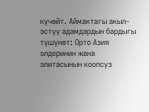күчөйт. Аймактагы акыл-эстүү адамдардын бардыгы түшүнөт: Орто Азия элдеринин жана элитасынын коопсуз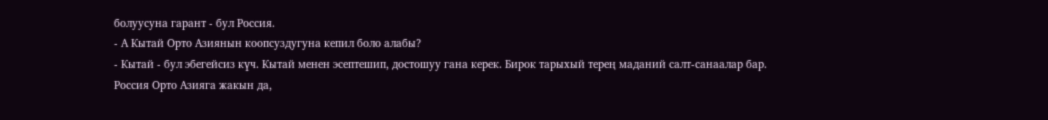болуусуна гарант - бул Россия.
- А Кытай Орто Азиянын коопсуздугуна кепил боло алабы?
- Кытай - бул эбегейсиз күч. Кытай менен эсептешип, достошуу гана керек. Бирок тарыхый терең маданий салт-санаалар бар. Россия Орто Азияга жакын да,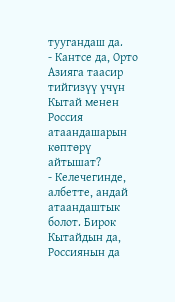туугандаш да.
- Кантсе да, Орто Азияга таасир тийгизүү үчүн Кытай менен Россия атаандашарын көптөрү айтышат?
- Келечегинде, албетте, андай атаандаштык болот. Бирок Кытайдын да, Россиянын да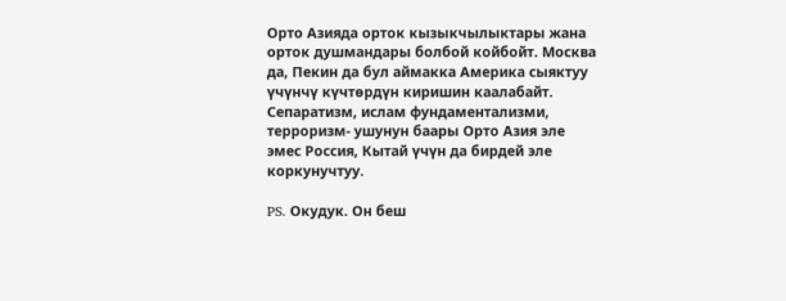Орто Азияда орток кызыкчылыктары жана орток душмандары болбой койбойт. Москва да, Пекин да бул аймакка Америка сыяктуу үчүнчү күчтөрдүн киришин каалабайт. Сепаратизм, ислам фундаментализми, терроризм- ушунун баары Орто Азия эле эмес Россия, Кытай үчүн да бирдей эле коркунучтуу.

PS. Окудук. Он беш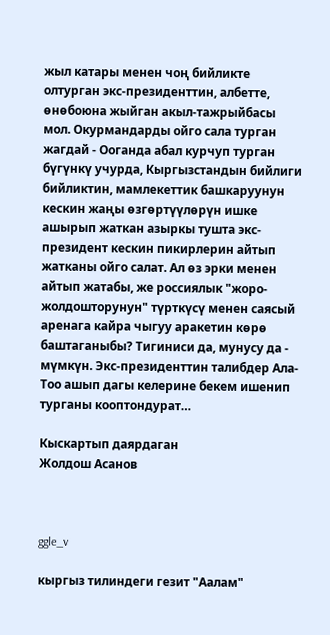жыл катары менен чоң бийликте олтурган экс-президенттин, албетте, өнөбоюна жыйган акыл-тажрыйбасы мол. Окурмандарды ойго сала турган жагдай - Ооганда абал курчуп турган бүгүнкү учурда, Кыргызстандын бийлиги бийликтин, мамлекеттик башкаруунун кескин жаңы өзгөртүүлөрүн ишке ашырып жаткан азыркы тушта экс-президент кескин пикирлерин айтып жатканы ойго салат. Ал өз эрки менен айтып жатабы, же россиялык "жоро-жолдошторунун" түрткүсү менен саясый аренага кайра чыгуу аракетин көрө баштаганыбы? Тигиниси да, мунусу да - мүмкүн. Экс-президенттин талибдер Ала-Тоо ашып дагы келерине бекем ишенип турганы кооптондурат…

Кыскартып даярдаган
Жолдош Асанов



ggle_v

кыргыз тилиндеги гезит "Аалам"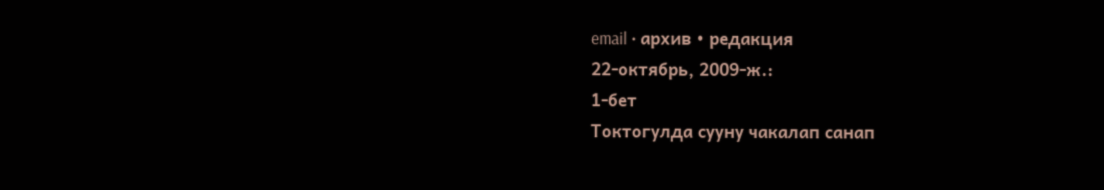email • архив • редакция
22-октябрь, 2009-ж.:
1-бет
Токтогулда сууну чакалап санап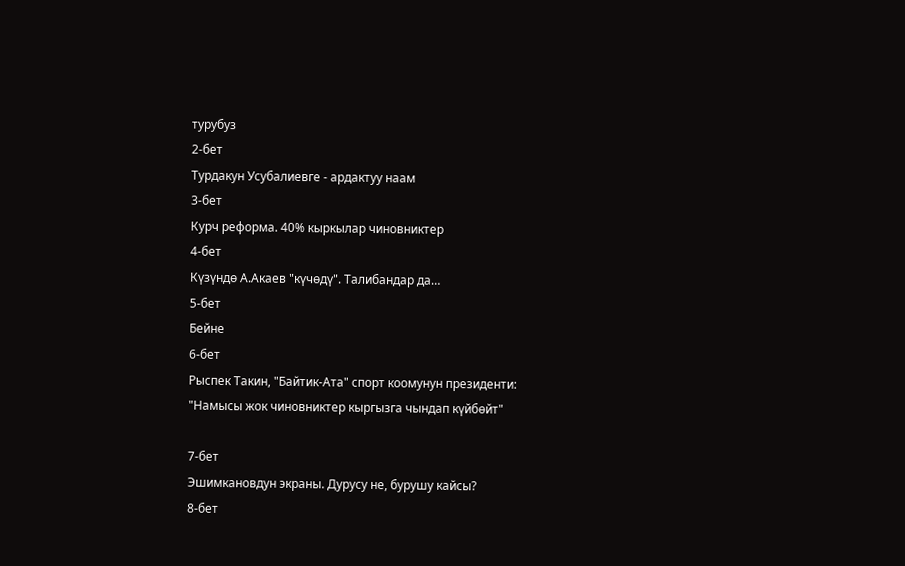турубуз
2-бет
Турдакун Усубалиевге - ардактуу наам
3-бет
Курч реформа. 40% кыркылар чиновниктер
4-бет
Күзүндө А.Акаев "күчөдү". Талибандар да…
5-бет
Бейне
6-бет
Рыспек Такин, "Байтик-Ата" спорт коомунун президенти:
"Намысы жок чиновниктер кыргызга чындап күйбөйт"

7-бет
Эшимкановдун экраны. Дурусу не, бурушу кайсы?
8-бет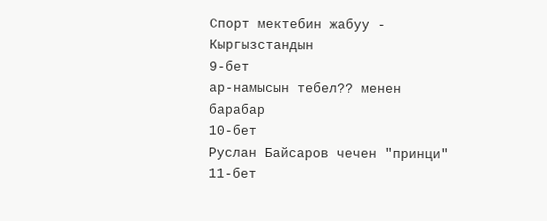Спорт мектебин жабуу - Кыргызстандын
9-бет
ар-намысын тебел?? менен барабар
10-бет
Руслан Байсаров чечен "принци"
11-бет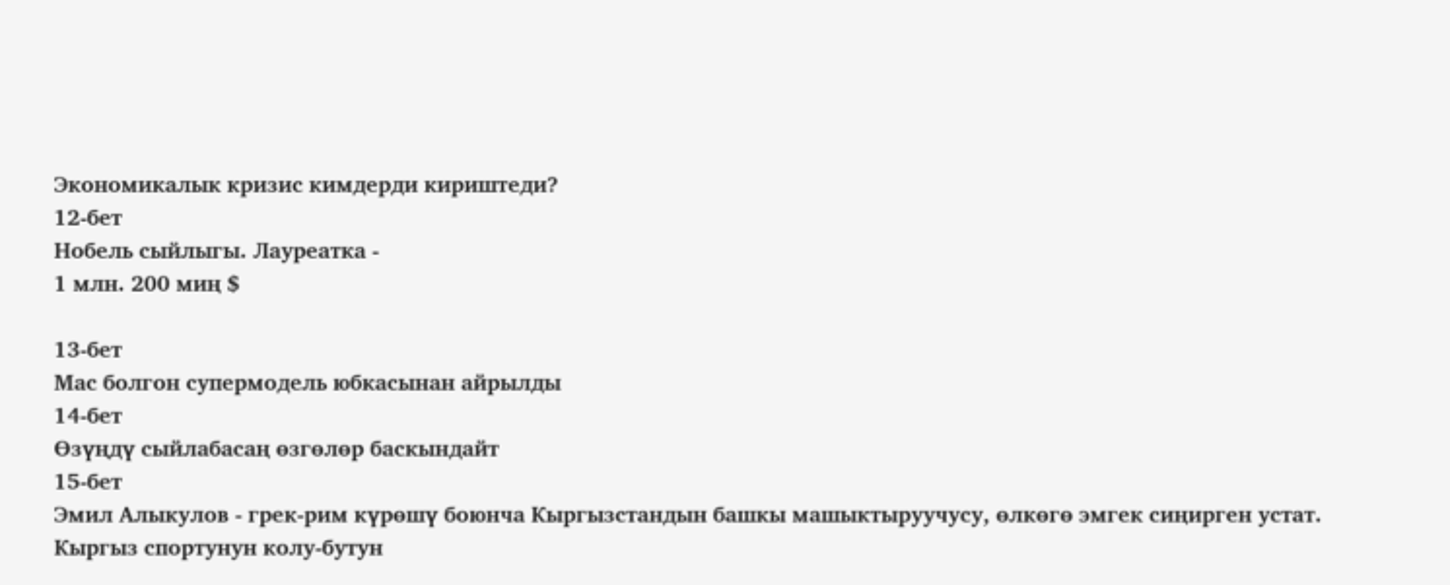Экономикалык кризис кимдерди кириштеди?
12-бет
Нобель сыйлыгы. Лауреатка -
1 млн. 200 миң $

13-бет
Мас болгон супермодель юбкасынан айрылды
14-бет
Өзүңдү сыйлабасаң өзгөлөр баскындайт
15-бет
Эмил Алыкулов - грек-рим күрөшү боюнча Кыргызстандын башкы машыктыруучусу, өлкөгө эмгек сиңирген устат.
Кыргыз спортунун колу-бутун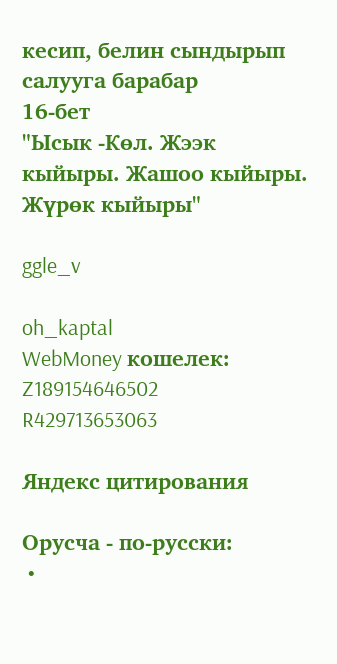кесип, белин сындырып салууга барабар
16-бет
"Ысык -Көл. Жээк кыйыры. Жашоо кыйыры. Жүрөк кыйыры"

ggle_v

oh_kaptal
WebMoney кошелек:
Z189154646502
R429713653063

Яндекс цитирования

Орусча - по-русски:
 •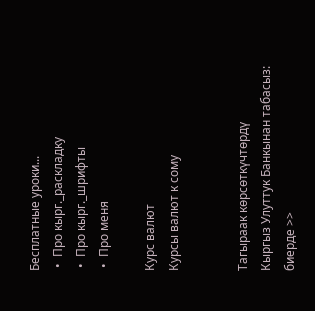Бесплатные уроки...
 •  Про кырг._раскладку
 •  Про кырг._шрифты
 •  Про меня

Курс валют
Курсы валют к сому


Тагыраак көрсөткүчтөрдү
Кыргыз Улуттук Банкынан табасыз: биерде >>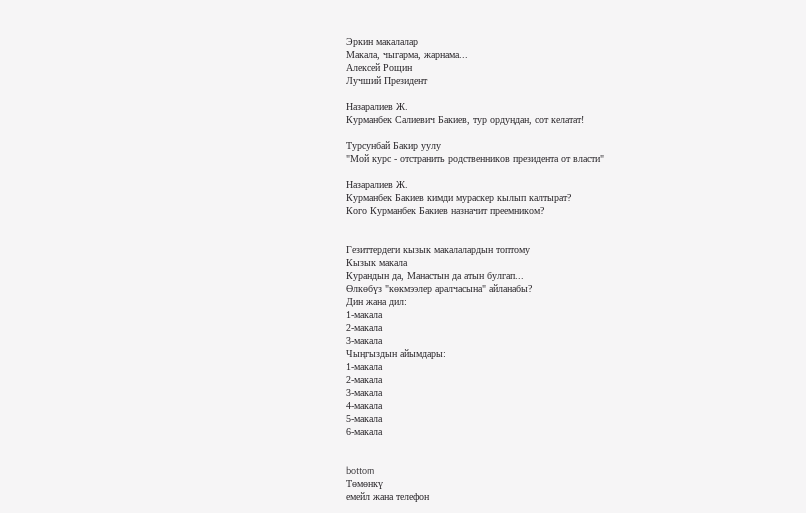Эркин макалалар
Макала, чыгарма, жарнама...
Алексей Рощин
Лучший Президент

Назаралиев Ж.
Курманбек Салиевич Бакиев, тур ордуңдан, сот келатат!

Турсунбай Бакир уулу
"Мой курс - отстранить родственников президента от власти"

Назаралиев Ж.
Курманбек Бакиев кимди мураскер кылып калтырат?
Кого Курманбек Бакиев назначит преемником?


Гезиттердеги кызык макалалардын топтому
Кызык макала
Курандын да, Манастын да атын булгап...
Өлкөбүз "көкмээлер аралчасына" айланабы?
Дин жана дил:
1-макала
2-макала
3-макала
Чыңгыздын айымдары:
1-макала
2-макала
3-макала
4-макала
5-макала
6-макала


bottom
Төмөнкү
емейл жана телефон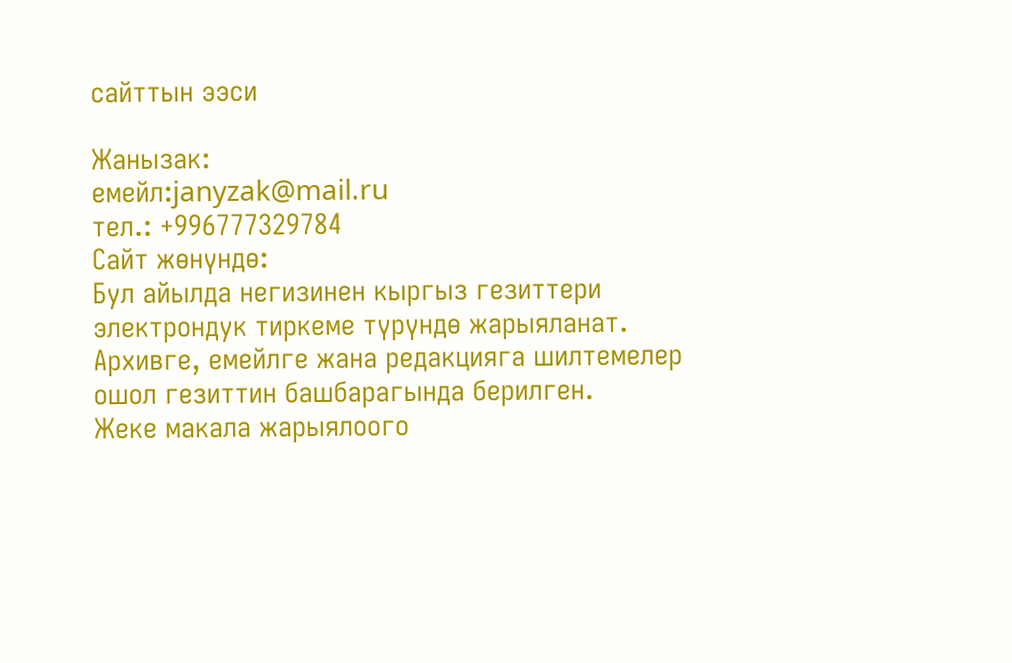сайттын ээси

Жанызак:
емейл:janyzak@mail.ru
тел.: +996777329784
Сайт жөнүндө:
Бул айылда негизинен кыргыз гезиттери
электрондук тиркеме түрүндө жарыяланат.
Архивге, емейлге жана редакцияга шилтемелер
ошол гезиттин башбарагында берилген.
Жеке макала жарыялоого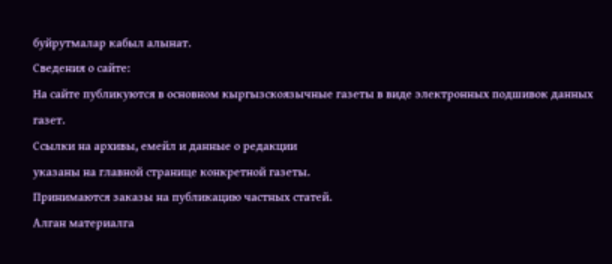буйрутмалар кабыл алынат.
Сведения о сайте:
На сайте публикуются в основном кыргызскоязычные газеты в виде электронных подшивок данных газет.
Ссылки на архивы, емейл и данные о редакции
указаны на главной странице конкретной газеты.
Принимаются заказы на публикацию частных статей.
Алган материалга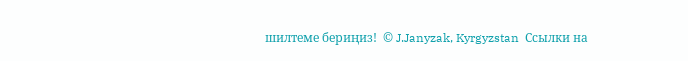шилтеме бериңиз!  © J.Janyzak, Kyrgyzstan  Ссылки на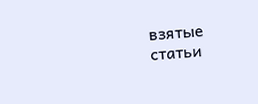взятые статьи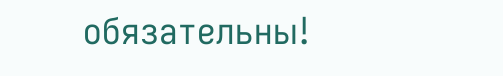обязательны!